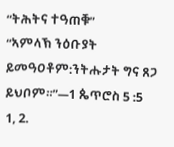“ትሕትና ተዓጠቑ”
“ኣምላኽ ንዕቡያት ይመዓዐቶም:ንትሑታት ግና ጸጋ ይህቦም።”—1 ጴጥሮስ 5 :5
1, 2.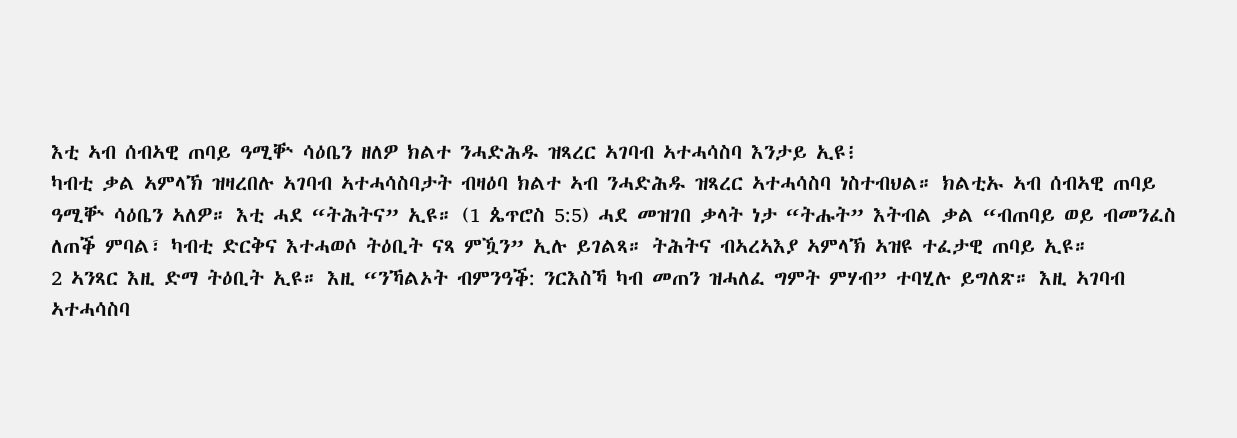እቲ ኣብ ሰብኣዊ ጠባይ ዓሚቝ ሳዕቤን ዘለዎ ክልተ ንሓድሕዱ ዝጻረር ኣገባብ ኣተሓሳስባ እንታይ ኢዩ፧
ካብቲ ቃል ኣምላኽ ዝዛረበሉ ኣገባብ ኣተሓሳስባታት ብዛዕባ ክልተ ኣብ ንሓድሕዱ ዝጻረር ኣተሓሳስባ ነስተብህል። ክልቲኡ ኣብ ሰብኣዊ ጠባይ ዓሚቝ ሳዕቤን ኣለዎ። እቲ ሓደ “ትሕትና” ኢዩ። (1 ጴጥሮስ 5:5) ሓደ መዝገበ ቃላት ነታ “ትሑት” እትብል ቃል “ብጠባይ ወይ ብመንፈስ ለጠቕ ምባል፣ ካብቲ ድርቅና እተሓወሶ ትዕቢት ናጻ ምዃን” ኢሉ ይገልጻ። ትሕትና ብኣረኣእያ ኣምላኽ ኣዝዩ ተፈታዊ ጠባይ ኢዩ።
2 ኣንጻር እዚ ድማ ትዕቢት ኢዩ። እዚ “ንኻልኦት ብምንዓቕ: ንርእስኻ ካብ መጠን ዝሓለፈ ግምት ምሃብ” ተባሂሉ ይግለጽ። እዚ ኣገባብ ኣተሓሳስባ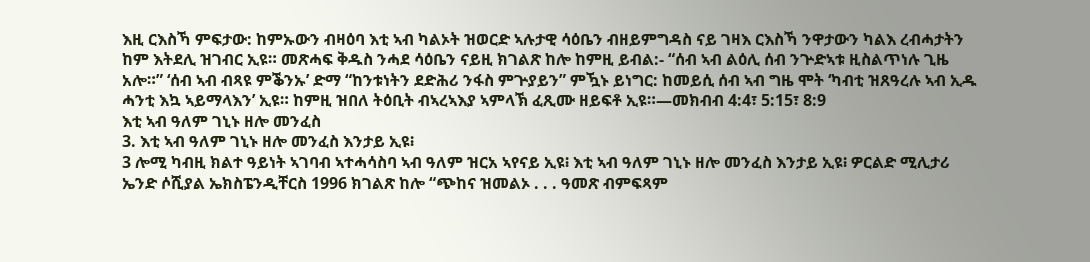እዚ ርእስኻ ምፍታው: ከምኡውን ብዛዕባ እቲ ኣብ ካልኦት ዝወርድ ኣሉታዊ ሳዕቤን ብዘይምግዳስ ናይ ገዛእ ርእስኻ ንዋታውን ካልእ ረብሓታትን ከም እትደሊ ዝገብር ኢዩ። መጽሓፍ ቅዱስ ንሓደ ሳዕቤን ናይዚ ክገልጽ ከሎ ከምዚ ይብል:- “ሰብ ኣብ ልዕሊ ሰብ ንጕድኣቱ ዚስልጥነሉ ጊዜ አሎ።” ‘ሰብ ኣብ ብጻዩ ምቕንኡ’ ድማ “ከንቱነትን ደድሕሪ ንፋስ ምጕያይን” ምዃኑ ይነግር: ከመይሲ ሰብ ኣብ ግዜ ሞት ‘ካብቲ ዝጸዓረሉ ኣብ ኢዱ ሓንቲ እኳ ኣይማላእን’ ኢዩ። ከምዚ ዝበለ ትዕቢት ብኣረኣእያ ኣምላኽ ፈጺሙ ዘይፍቶ ኢዩ።—መክብብ 4:4፣ 5:15፣ 8:9
እቲ ኣብ ዓለም ገኒኑ ዘሎ መንፈስ
3. እቲ ኣብ ዓለም ገኒኑ ዘሎ መንፈስ እንታይ ኢዩ፧
3 ሎሚ ካብዚ ክልተ ዓይነት ኣገባብ ኣተሓሳስባ ኣብ ዓለም ዝርአ ኣየናይ ኢዩ፧ እቲ ኣብ ዓለም ገኒኑ ዘሎ መንፈስ እንታይ ኢዩ፧ ዎርልድ ሚሊታሪ ኤንድ ሶሺያል ኤክስፔንዲቸርስ 1996 ክገልጽ ከሎ “ጭከና ዝመልኦ . . . ዓመጽ ብምፍጻም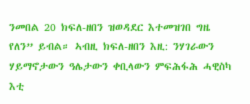ንመበል 20 ክፍለ-ዘበን ዝወዳደር እተመዝገበ ግዜ የለን” ይብል። ኣብዚ ክፍለ-ዘበን እዚ: ንሃገራውን ሃይማኖታውን ዓሌታውን ቀቢላውን ምፍሕፋሕ ሓዊስካ እቲ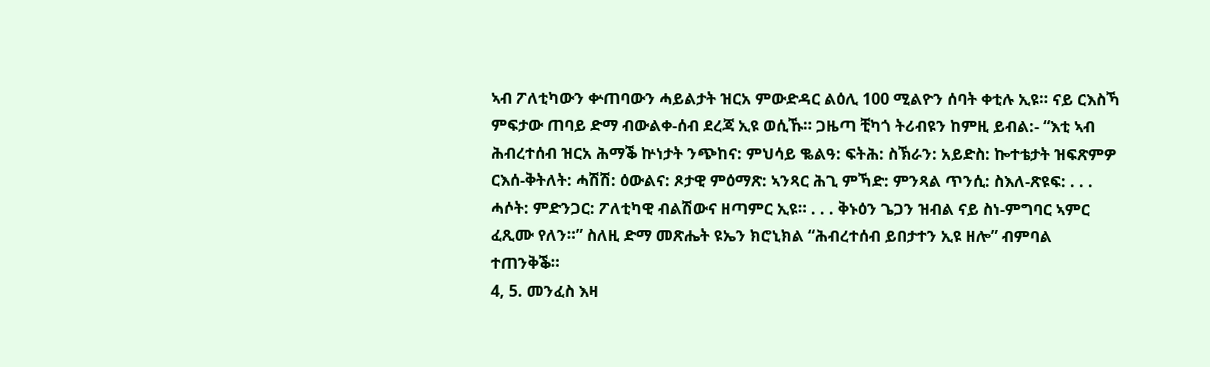ኣብ ፖለቲካውን ቍጠባውን ሓይልታት ዝርአ ምውድዳር ልዕሊ 100 ሚልዮን ሰባት ቀቲሉ ኢዩ። ናይ ርእስኻ ምፍታው ጠባይ ድማ ብውልቀ-ሰብ ደረጃ ኢዩ ወሲኹ። ጋዜጣ ቺካጎ ትሪብዩን ከምዚ ይብል:- “እቲ ኣብ ሕብረተሰብ ዝርአ ሕማቕ ኵነታት ንጭከና: ምህሳይ ቈልዓ: ፍትሕ: ስኽራን: አይድስ: ኰተቴታት ዝፍጽምዎ ርእሰ-ቅትለት: ሓሽሽ: ዕውልና: ጾታዊ ምዕማጽ: ኣንጻር ሕጊ ምኻድ: ምንጻል ጥንሲ: ስእለ-ጽዩፍ: . . . ሓሶት: ምድንጋር: ፖለቲካዊ ብልሽውና ዘጣምር ኢዩ። . . . ቅኑዕን ጌጋን ዝብል ናይ ስነ-ምግባር ኣምር ፈጺሙ የለን።” ስለዚ ድማ መጽሔት ዩኤን ክሮኒክል “ሕብረተሰብ ይበታተን ኢዩ ዘሎ” ብምባል ተጠንቅቕ።
4, 5. መንፈስ እዛ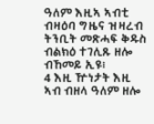ዓለም እዚኣ ኣብቲ ብዛዕባ ግዜና ዝዛረብ ትንቢት መጽሓፍ ቅዱስ ብልክዕ ተገሊጹ ዘሎ ብኸመይ ኢዩ፧
4 እዚ ዅነታት እዚ ኣብ ብዘላ ዓለም ዘሎ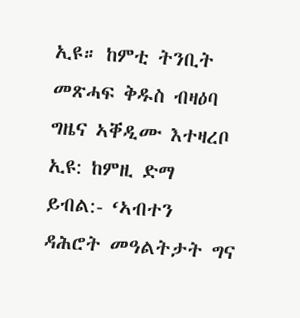ኢዩ። ከምቲ ትንቢት መጽሓፍ ቅዱስ ብዛዕባ ግዜና ኣቐዲሙ እተዛረቦ ኢዩ: ከምዚ ድማ ይብል:- ‘ኣብተን ዳሕሮት መዓልትታት ግና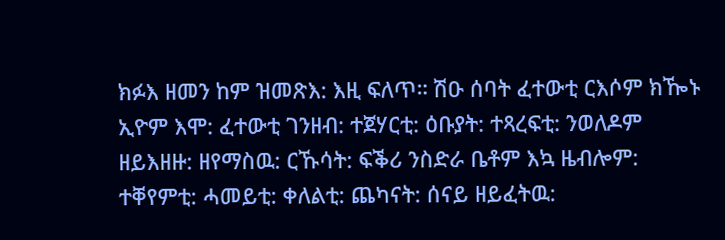ክፉእ ዘመን ከም ዝመጽእ: እዚ ፍለጥ። ሽዑ ሰባት ፈተውቲ ርእሶም ክዀኑ ኢዮም እሞ: ፈተውቲ ገንዘብ: ተጀሃርቲ: ዕቡያት: ተጻረፍቲ: ንወለዶም ዘይእዘዙ: ዘየማስዉ: ርኹሳት: ፍቕሪ ንስድራ ቤቶም እኳ ዜብሎም: ተቐየምቲ: ሓመይቲ: ቀለልቲ: ጨካናት: ሰናይ ዘይፈትዉ: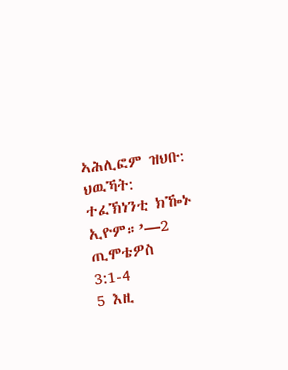ኣሕሊፎም ዝህቡ: ህዉኻት: ተፈኽነንቲ ክዀኑ ኢዮም።’—2 ጢሞቴዎስ 3:1-4
5 እዚ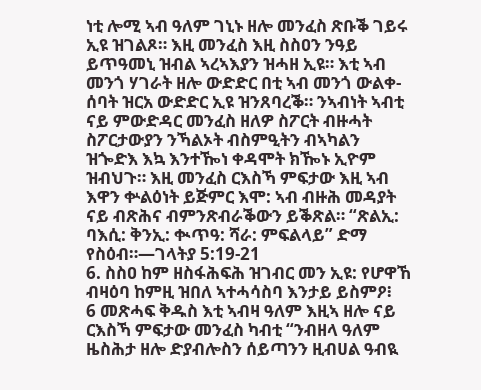ነቲ ሎሚ ኣብ ዓለም ገኒኑ ዘሎ መንፈስ ጽቡቕ ገይሩ ኢዩ ዝገልጾ። እዚ መንፈስ እዚ ስስዐን ንዓይ ይጥዓመኒ ዝብል ኣረኣእያን ዝሓዘ ኢዩ። እቲ ኣብ መንጎ ሃገራት ዘሎ ውድድር በቲ ኣብ መንጎ ውልቀ-ሰባት ዝርአ ውድድር ኢዩ ዝንጸባረቕ። ንኣብነት ኣብቲ ናይ ምውድዳር መንፈስ ዘለዎ ስፖርት ብዙሓት ስፖርታውያን ንኻልኦት ብስምዒትን ብኣካልን ዝጐድእ እኳ እንተዀነ ቀዳሞት ክዀኑ ኢዮም ዝብህጉ። እዚ መንፈስ ርእስኻ ምፍታው እዚ ኣብ እዋን ቍልዕነት ይጅምር እሞ: ኣብ ብዙሕ መዳያት ናይ ብጽሕና ብምንጽብራቕውን ይቕጽል። “ጽልኢ: ባእሲ: ቅንኢ: ቊጥዓ: ሻራ: ምፍልላይ” ድማ የስዕብ።—ገላትያ 5:19-21
6. ስስዐ ከም ዘስፋሕፍሕ ዝገብር መን ኢዩ: የሆዋኸ ብዛዕባ ከምዚ ዝበለ ኣተሓሳስባ እንታይ ይስምዖ፧
6 መጽሓፍ ቅዱስ እቲ ኣብዛ ዓለም እዚኣ ዘሎ ናይ ርእስኻ ምፍታው መንፈስ ካብቲ “ንብዘላ ዓለም ዜስሕታ ዘሎ ድያብሎስን ሰይጣንን ዚብሀል ዓብዪ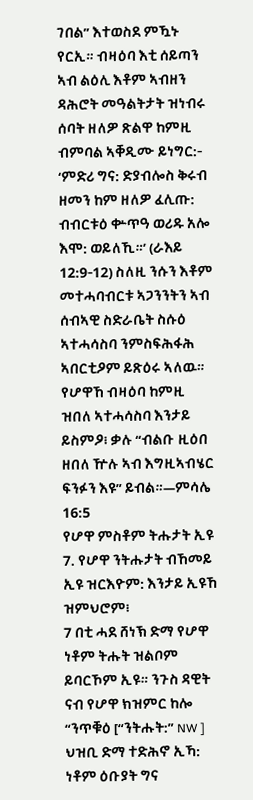ገበል” እተወስደ ምዃኑ የርኢ። ብዛዕባ እቲ ሰይጣን ኣብ ልዕሊ እቶም ኣብዘን ዳሕሮት መዓልትታት ዝነብሩ ሰባት ዘለዎ ጽልዋ ከምዚ ብምባል ኣቐዲሙ ይነግር:- ‘ምድሪ ግና: ድያብሎስ ቅሩብ ዘመን ከም ዘለዎ ፈሊጡ: ብብርቱዕ ቍጥዓ ወሪዱ አሎ እሞ: ወይለኺ።’ (ራእይ 12:9-12) ስለዚ ንሱን እቶም መተሓባብርቱ ኣጋንንትን ኣብ ሰብኣዊ ስድራቤት ስሱዕ ኣተሓሳስባ ንምስፍሕፋሕ ኣበርቲዖም ይጽዕሩ ኣለዉ። የሆዋኸ ብዛዕባ ከምዚ ዝበለ ኣተሓሳስባ እንታይ ይስምዖ፧ ቃሉ “ብልቡ ዚዕበ ዘበለ ዅሉ ኣብ እግዚኣብሄር ፍንፉን እዩ” ይብል።—ምሳሌ 16:5
የሆዋ ምስቶም ትሑታት ኢዩ
7. የሆዋ ንትሑታት ብኸመይ ኢዩ ዝርእዮም: እንታይ ኢዩኸ ዝምህሮም፧
7 በቲ ሓደ ሸነኽ ድማ የሆዋ ነቶም ትሑት ዝልቦም ይባርኾም ኢዩ። ንጉስ ዳዊት ናብ የሆዋ ክዝምር ከሎ “ንጥቑዕ [“ንትሑት:” NW ] ህዝቢ ድማ ተድሕኖ ኢኻ: ነቶም ዕቡያት ግና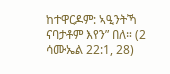ከተዋርዶም: ኣዒንትኻ ናባታቶም እየን” በለ። (2 ሳሙኤል 22:1, 28)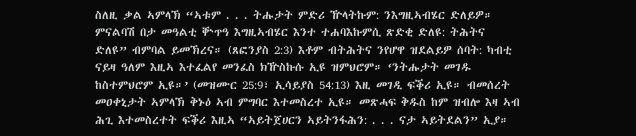ስለዚ ቃል ኣምላኽ “ኣቱም . . . ትሑታት ምድሪ ዅላትኩም: ንእግዚኣብሄር ድለይዎ። ምናልባሽ በታ መዓልቲ ቝጥዓ እግዚኣብሄር እንተ ተሐባእኩምሲ ጽድቂ ድለዩ: ትሕትና ድለዩ” ብምባል ይመኽረና። (ጸፎንያስ 2:3) እቶም ብትሕትና ንየሆዋ ዝደልይዎ ሰባት: ካብቲ ናይዛ ዓለም እዚኣ እተፈልየ መንፈስ ክዅስኩሱ ኢዩ ዝምህሮም። ‘ንትሑታት መገዱ ከስተምህሮም ኢዩ።’ (መዝሙር 25:9፣ ኢሳይያስ 54:13) እዚ መገዲ ፍቕሪ ኢዩ። ብመሰረት መዐቀኒታት ኣምላኽ ቅኑዕ ኣብ ምግባር እተመስረተ ኢዩ። መጽሓፍ ቅዱስ ከም ዝብሎ እዛ ኣብ ሕጊ እተመስረተት ፍቕሪ እዚኣ “ኣይትጀሀርን ኣይትንፋሕን: . . . ናታ ኣይትደልን” ኢያ።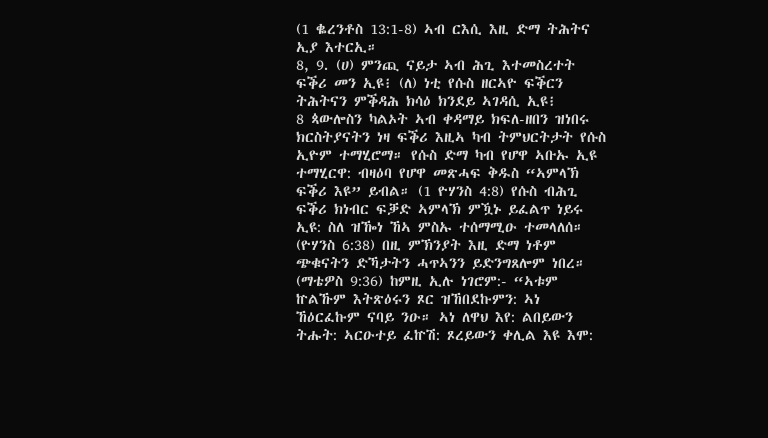(1 ቈረንቶስ 13:1-8) ኣብ ርእሲ እዚ ድማ ትሕትና ኢያ እተርኢ።
8, 9. (ሀ) ምንጪ ናይታ ኣብ ሕጊ እተመስረተት ፍቕሪ መን ኢዩ፧ (ለ) ነቲ የሱስ ዘርኣዮ ፍቕርን ትሕትናን ምቕዳሕ ክሳዕ ክንደይ ኣገዳሲ ኢዩ፧
8 ጳውሎስን ካልኦት ኣብ ቀዳማይ ክፍለ-ዘበን ዝነበሩ ክርስትያናትን ነዛ ፍቕሪ እዚኣ ካብ ትምህርትታት የሱስ ኢዮም ተማሂሮማ። የሱስ ድማ ካብ የሆዋ ኣቡኡ ኢዩ ተማሂርዋ: ብዛዕባ የሆዋ መጽሓፍ ቅዱስ “ኣምላኽ ፍቕሪ እዩ” ይብል። (1 ዮሃንስ 4:8) የሱስ ብሕጊ ፍቕሪ ክነብር ፍቓድ ኣምላኽ ምዃኑ ይፈልጥ ነይሩ ኢዩ: ስለ ዝዀነ ኸኣ ምስኡ ተሰማሚዑ ተመላለሰ። (ዮሃንስ 6:38) በዚ ምኽንያት እዚ ድማ ነቶም ጭቁናትን ድኻታትን ሓጥኣንን ይድንግጸሎም ነበረ። (ማቴዎስ 9:36) ከምዚ ኢሉ ነገሮም:- “ኣቱም ኵልኹም እትጽዕሩን ጾር ዝኸበደኩምን: ኣነ ኸዕርፈኩም ናባይ ንዑ። ኣነ ለዋህ እየ: ልበይውን ትሑት: ኣርዑተይ ፈኵሽ: ጾረይውን ቀሊል እዩ እሞ: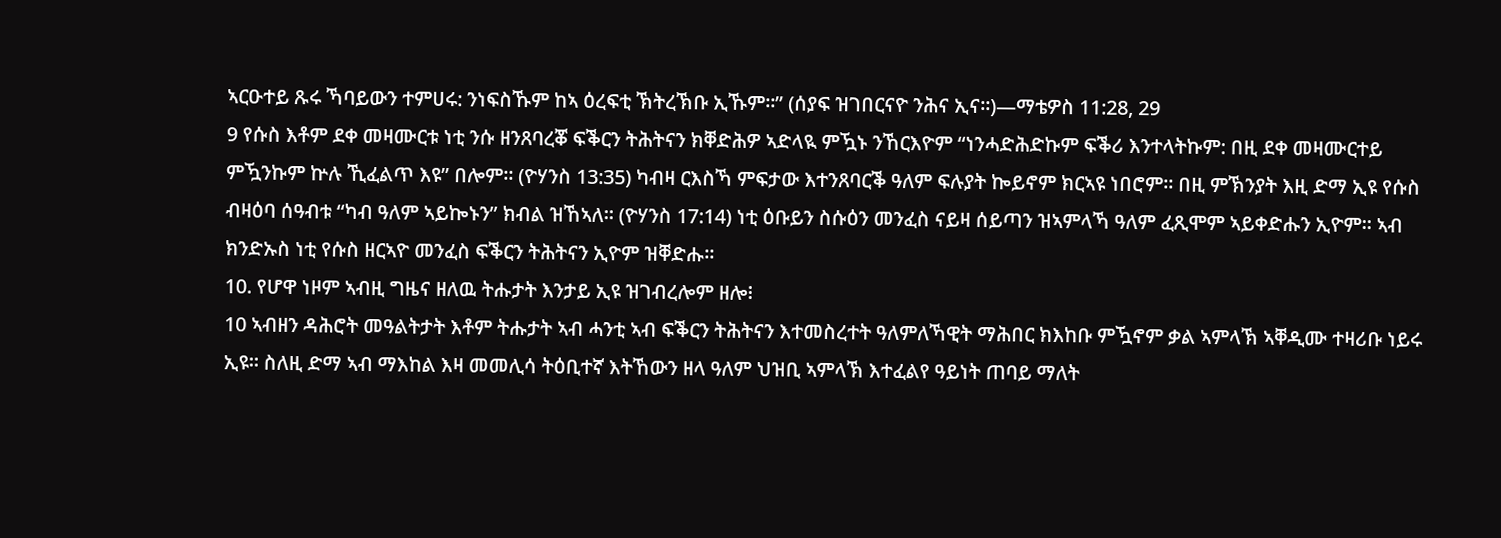ኣርዑተይ ጹሩ ኻባይውን ተምሀሩ: ንነፍስኹም ከኣ ዕረፍቲ ኽትረኽቡ ኢኹም።” (ሰያፍ ዝገበርናዮ ንሕና ኢና።)—ማቴዎስ 11:28, 29
9 የሱስ እቶም ደቀ መዛሙርቱ ነቲ ንሱ ዘንጸባረቖ ፍቕርን ትሕትናን ክቐድሕዎ ኣድላዪ ምዃኑ ንኸርእዮም “ነንሓድሕድኩም ፍቕሪ እንተላትኩም: በዚ ደቀ መዛሙርተይ ምዃንኩም ኵሉ ኺፈልጥ እዩ” በሎም። (ዮሃንስ 13:35) ካብዛ ርእስኻ ምፍታው እተንጸባርቕ ዓለም ፍሉያት ኰይኖም ክርኣዩ ነበሮም። በዚ ምኽንያት እዚ ድማ ኢዩ የሱስ ብዛዕባ ሰዓብቱ “ካብ ዓለም ኣይኰኑን” ክብል ዝኸኣለ። (ዮሃንስ 17:14) ነቲ ዕቡይን ስሱዕን መንፈስ ናይዛ ሰይጣን ዝኣምላኻ ዓለም ፈጺሞም ኣይቀድሑን ኢዮም። ኣብ ክንድኡስ ነቲ የሱስ ዘርኣዮ መንፈስ ፍቕርን ትሕትናን ኢዮም ዝቐድሑ።
10. የሆዋ ነዞም ኣብዚ ግዜና ዘለዉ ትሑታት እንታይ ኢዩ ዝገብረሎም ዘሎ፧
10 ኣብዘን ዳሕሮት መዓልትታት እቶም ትሑታት ኣብ ሓንቲ ኣብ ፍቕርን ትሕትናን እተመስረተት ዓለምለኻዊት ማሕበር ክእከቡ ምዃኖም ቃል ኣምላኽ ኣቐዲሙ ተዛሪቡ ነይሩ ኢዩ። ስለዚ ድማ ኣብ ማእከል እዛ መመሊሳ ትዕቢተኛ እትኸውን ዘላ ዓለም ህዝቢ ኣምላኽ እተፈልየ ዓይነት ጠባይ ማለት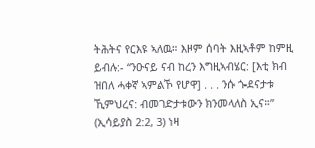ትሕትና የርእዩ ኣለዉ። እዞም ሰባት እዚኣቶም ከምዚ ይብሉ:- “ንዑናይ ናብ ከረን እግዚኣብሄር: [እቲ ክብ ዝበለ ሓቀኛ ኣምልኾ የሆዋ] . . . ንሱ ጐደናታቱ ኺምህረና: ብመገድታቱውን ክንመላለስ ኢና።” (ኢሳይያስ 2:2, 3) ነዛ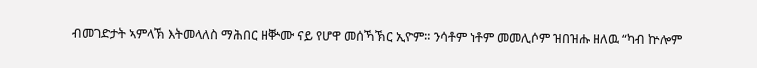ብመገድታት ኣምላኽ እትመላለስ ማሕበር ዘቝሙ ናይ የሆዋ መሰኻኽር ኢዮም። ንሳቶም ነቶም መመሊሶም ዝበዝሑ ዘለዉ “ካብ ኵሎም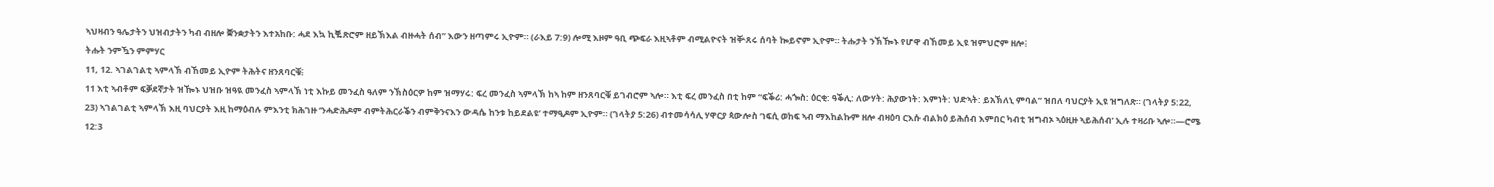ኣህዛብን ዓሌታትን ህዝብታትን ካብ ብዘሎ ቛንቋታትን እተአከቡ: ሓደ እኳ ኪቘጽሮም ዘይኽእል ብዙሓት ሰብ” እውን ዘጣምሩ ኢዮም። (ራእይ 7:9) ሎሚ እዞም ዓቢ ጭፍራ እዚኣቶም ብሚልዮናት ዝቝጸሩ ሰባት ኰይኖም ኢዮም። ትሑታት ንኽዀኑ የሆዋ ብኸመይ ኢዩ ዝምህሮም ዘሎ፧
ትሑት ንምዃን ምምሃር
11, 12. ኣገልገልቲ ኣምላኽ ብኸመይ ኢዮም ትሕትና ዘንጸባርቑ፧
11 እቲ ኣብቶም ፍቓደኛታት ዝዀኑ ህዝቡ ዝዓዪ መንፈስ ኣምላኽ ነቲ እኩይ መንፈስ ዓለም ንኽስዕርዎ ከም ዝማሃሩ: ፍረ መንፈስ ኣምላኽ ከኣ ከም ዘንጸባርቑ ይገብሮም ኣሎ። እቲ ፍረ መንፈስ በቲ ከም “ፍቕሪ: ሓጐስ: ዕርቂ: ዓቕሊ: ለውሃት: ሕያውነት: እምነት: ህድኣት: ይአኽለኒ ምባል” ዝበለ ባህርያት ኢዩ ዝግለጽ። (ገላትያ 5:22, 23) ኣገልገልቲ ኣምላኽ እዚ ባህርያት እዚ ከማዕብሉ ምእንቲ ክሕገዙ ‘ንሓድሕዶም ብምትሕርራቕን ብምቅንናእን ውዳሴ ከንቱ ከይደልዩ’ ተማዒዶም ኢዮም። (ገላትያ 5:26) ብተመሳሳሊ ሃዋርያ ጳውሎስ ‘ነፍሲ ወከፍ ኣብ ማእከልኩም ዘሎ ብዛዕባ ርእሱ ብልክዕ ይሕሰብ እምበር ካብቲ ዝግብኦ ኣዕዚዙ ኣይሕሰብ’ ኢሉ ተዛሪቡ ኣሎ።—ሮሜ 12:3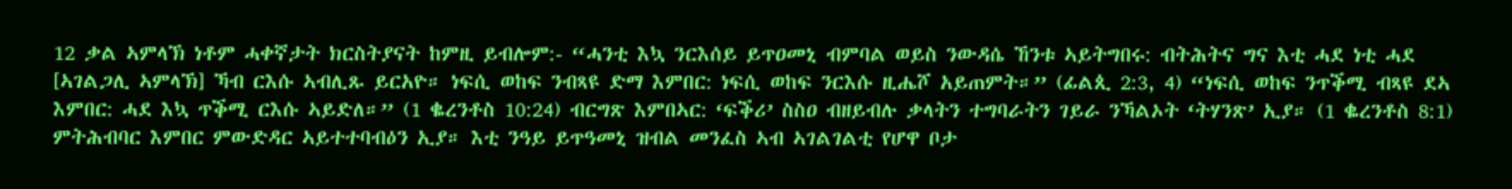12 ቃል ኣምላኽ ነቶም ሓቀኛታት ክርስትያናት ከምዚ ይብሎም:- “ሓንቲ እኳ ንርእሰይ ይጥዐመኒ ብምባል ወይስ ንውዳሴ ኸንቱ ኣይትግበሩ: ብትሕትና ግና እቲ ሓደ ነቲ ሓደ [ኣገልጋሊ ኣምላኽ] ኻብ ርእሱ ኣብሊጹ ይርአዮ። ነፍሲ ወከፍ ንብጻዩ ድማ እምበር: ነፍሲ ወከፍ ንርእሱ ዚሔሾ አይጠምት።” (ፊልጲ 2:3, 4) “ነፍሲ ወከፍ ንጥቕሚ ብጻዩ ደኣ እምበር: ሓደ እኳ ጥቕሚ ርእሱ ኣይድለ።” (1 ቈረንቶስ 10:24) ብርግጽ እምበኣር: ‘ፍቕሪ’ ስስዐ ብዘይብሉ ቃላትን ተግባራትን ገይራ ንኻልኦት ‘ትሃንጽ’ ኢያ። (1 ቈረንቶስ 8:1) ምትሕብባር እምበር ምውድዳር ኣይተተባብዕን ኢያ። እቲ ንዓይ ይጥዓመኒ ዝብል መንፈስ ኣብ ኣገልገልቲ የሆዋ ቦታ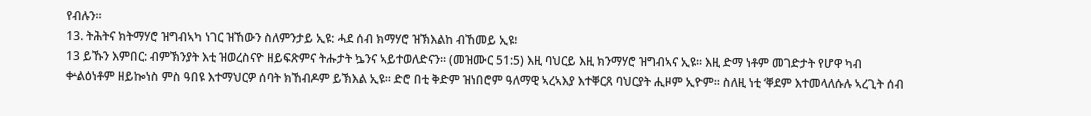የብሉን።
13. ትሕትና ክትማሃሮ ዝግብኣካ ነገር ዝኸውን ስለምንታይ ኢዩ: ሓደ ሰብ ክማሃሮ ዝኽእልከ ብኸመይ ኢዩ፧
13 ይኹን እምበር: ብምኽንያት እቲ ዝወረስናዮ ዘይፍጽምና ትሑታት ኴንና ኣይተወለድናን። (መዝሙር 51:5) እዚ ባህርይ እዚ ክንማሃሮ ዝግብኣና ኢዩ። እዚ ድማ ነቶም መገድታት የሆዋ ካብ ቍልዕነቶም ዘይኰነስ ምስ ዓበዩ እተማህርዎ ሰባት ክኸብዶም ይኽእል ኢዩ። ድሮ በቲ ቅድም ዝነበሮም ዓለማዊ ኣረኣእያ እተቐርጸ ባህርያት ሒዞም ኢዮም። ስለዚ ነቲ ‘ቐደም እተመላለሱሉ ኣረጊት ሰብ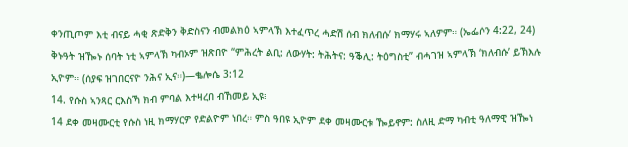ቀንጢጦም እቲ ብናይ ሓቂ ጽድቅን ቅድስናን ብመልክዕ ኣምላኽ እተፈጥረ ሓድሽ ሰብ ክለብሱ’ ክማሃሩ ኣለዎም። (ኤፌሶን 4:22, 24) ቅኑዓት ዝዀኑ ሰባት ነቲ ኣምላኽ ካብኦም ዝጽበዮ “ምሕረት ልቢ: ለውሃት: ትሕትና: ዓቕሊ: ትዕግስቲ” ብሓገዝ ኣምላኽ ‘ክለብሱ’ ይኽእሉ ኢዮም። (ሰያፍ ዝገበርናዮ ንሕና ኢና።)—ቈሎሴ 3:12
14. የሱስ ኣንጻር ርእስኻ ክብ ምባል እተዛረበ ብኸመይ ኢዩ፧
14 ደቀ መዛሙርቲ የሱስ ነዚ ክማሃርዎ የድልዮም ነበረ። ምስ ዓበዩ ኢዮም ደቀ መዛሙርቱ ዀይኖም: ስለዚ ድማ ካብቲ ዓለማዊ ዝዀነ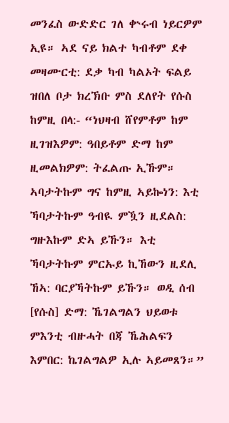መንፈስ ውድድር ገለ ቍሩብ ነይርዎም ኢዩ። ኣደ ናይ ክልተ ካብቶም ደቀ መዛሙርቲ: ደቃ ካብ ካልኦት ፍልይ ዝበለ ቦታ ክረኽቡ ምስ ደለየት የሱስ ከምዚ በላ:- “ነህዛብ ሸየምቶም ከም ዚገዝእዎም: ዓበይቶም ድማ ከም ዚመልክዎም: ትፈልጡ ኢኹም። ኣባታትኩም ግና ከምዚ ኣይኰነን: እቲ ኻባታትኩም ዓብዪ ምዃን ዚደልስ: ግዙእኩም ድኣ ይኹን። እቲ ኻባታትኩም ምርኡይ ኪኸውን ዚደሊ ኸኣ: ባርያኻትኩም ይኹን። ወዲ ሰብ [የሱስ] ድማ: ኼገልግልን ህይወቱ ምእንቲ ብዙሓት በጃ ኼሕልፍን እምበር: ኬገልግልዎ ኢሉ ኣይመጸን።”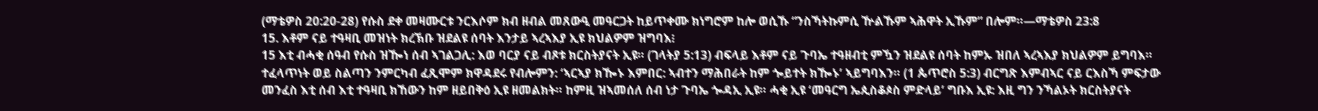(ማቴዎስ 20:20-28) የሱስ ደቀ መዛሙርቱ ንርእሶም ክብ ዘብል መጸውዒ መዓርጋት ከይጥቀሙ ክነግሮም ከሎ ወሲኹ “ንስኻትኩምሲ ዅልኹም ኣሕዋት ኢኹም” በሎም።—ማቴዎስ 23:8
15. እቶም ናይ ተዓዛቢ መዝነት ክረኽቡ ዝደልዩ ሰባት እንታይ ኣረኣእያ ኢዩ ክህልዎም ዝግባእ፧
15 እቲ ብሓቂ ሰዓብ የሱስ ዝዀነ ሰብ ኣገልጋሊ: እወ ባርያ ናይ ብጾቱ ክርስትያናት ኢዩ። (ገላትያ 5:13) ብፍላይ እቶም ናይ ጉባኤ ተዓዘብቲ ምዃን ዝደልዩ ሰባት ከምኡ ዝበለ ኣረኣእያ ክህልዎም ይግባእ። ተፈላጥነት ወይ ስልጣን ንምርካብ ፈጺሞም ክዋዳደሩ የብሎምን: ‘ኣርኣያ ክዀኑ እምበር: ኣብተን ማሕበራት ከም ጐይተት ክዀኑ’ ኣይግባእን። (1 ጴጥሮስ 5:3) ብርግጽ እምብኣር ናይ ርእስኻ ምፍታው መንፈስ እቲ ሰብ እቲ ተዓዛቢ ክኸውን ከም ዘይበቅዕ ኢዩ ዘመልክት። ከምዚ ዝኣመሰለ ሰብ ነታ ጉባኤ ጐዳኢ ኢዩ። ሓቂ ኢዩ ‘መዓርግ ኤጲስቆጶስ ምድላይ’ ግቡእ ኢዩ: እዚ ግን ንኻልኦት ክርስትያናት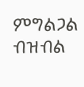ምግልጋል ብዝብል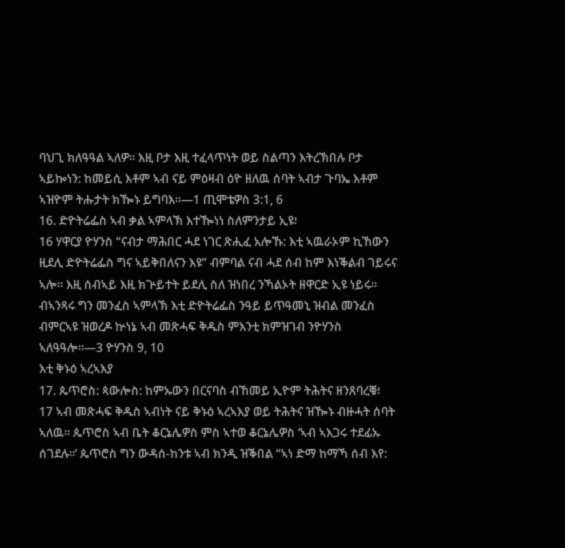ባህጊ ክለዓዓል ኣለዎ። እዚ ቦታ እዚ ተፈላጥነት ወይ ስልጣን እትረኽበሉ ቦታ ኣይኰነን: ከመይሲ እቶም ኣብ ናይ ምዕዛብ ዕዮ ዘለዉ ሰባት ኣብታ ጉባኤ እቶም ኣዝዮም ትሑታት ክዀኑ ይግባእ።—1 ጢሞቴዎስ 3:1, 6
16. ድዮትሬፌስ ኣብ ቃል ኣምላኽ እተዀነነ ስለምንታይ ኢዩ፧
16 ሃዋርያ ዮሃንስ “ናብታ ማሕበር ሓደ ነገር ጽሒፈ አሎኹ: እቲ ኣዉራኦም ኪኸውን ዚደሊ ድዮትሬፌስ ግና ኣይቅበለናን እዩ” ብምባል ናብ ሓደ ሰብ ከም እነቕልብ ገይሩና ኣሎ። እዚ ሰብኣይ እዚ ክጕይተት ይደሊ ስለ ዝነበረ ንኻልኦት ዘዋርድ ኢዩ ነይሩ። ብኣንጻሩ ግን መንፈስ ኣምላኽ እቲ ድዮትሬፌስ ንዓይ ይጥዓመኒ ዝብል መንፈስ ብምርኣዩ ዝወረዶ ኵነኔ ኣብ መጽሓፍ ቅዱስ ምእንቲ ክምዝገብ ንዮሃንስ ኣለዓዓሎ።—3 ዮሃንስ 9, 10
እቲ ቅኑዕ ኣረኣእያ
17. ጴጥሮስ: ጳውሎስ: ከምኡውን በርናባስ ብኸመይ ኢዮም ትሕትና ዘንጸባረቑ፧
17 ኣብ መጽሓፍ ቅዱስ ኣብነት ናይ ቅኑዕ ኣረኣእያ ወይ ትሕትና ዝዀኑ ብዙሓት ሰባት ኣለዉ። ጴጥሮስ ኣብ ቤት ቆርኔሌዎስ ምስ ኣተወ ቆርኔሌዎስ ‘ኣብ ኣእጋሩ ተደፊኡ ሰገደሉ።’ ጴጥሮስ ግን ውዳሰ-ከንቱ ኣብ ክንዲ ዝቕበል “ኣነ ድማ ከማኻ ሰብ እየ: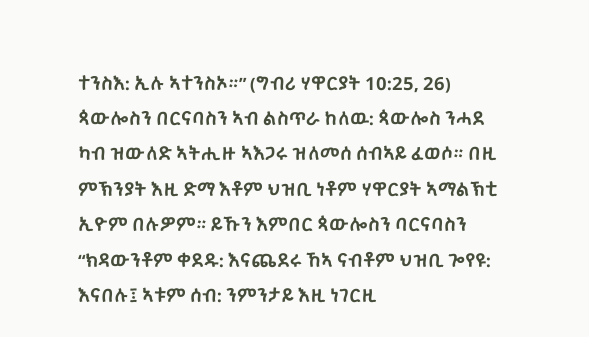ተንስእ: ኢሉ ኣተንስኦ።” (ግብሪ ሃዋርያት 10:25, 26) ጳውሎስን በርናባስን ኣብ ልስጥራ ከለዉ: ጳውሎስ ንሓደ ካብ ዝውለድ ኣትሒዙ ኣእጋሩ ዝለመሰ ሰብኣይ ፈወሶ። በዚ ምኽንያት እዚ ድማ እቶም ህዝቢ ነቶም ሃዋርያት ኣማልኽቲ ኢዮም በሉዎም። ይኹን እምበር ጳውሎስን ባርናባስን “ክዳውንቶም ቀደዱ: እናጨደሩ ኸኣ ናብቶም ህዝቢ ጐየዩ: እናበሉ፤ ኣቱም ሰብ: ንምንታይ እዚ ነገርዚ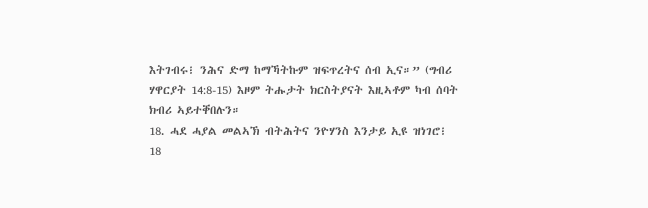እትገብሩ፧ ንሕና ድማ ከማኻትኩም ዝፍጥረትና ሰብ ኢና።” (ግብሪ ሃዋርያት 14:8-15) እዞም ትሑታት ክርስትያናት እዚኣቶም ካብ ሰባት ክብሪ ኣይተቐበሉን።
18. ሓደ ሓያል መልኣኽ ብትሕትና ንዮሃንስ እንታይ ኢዩ ዝነገሮ፧
18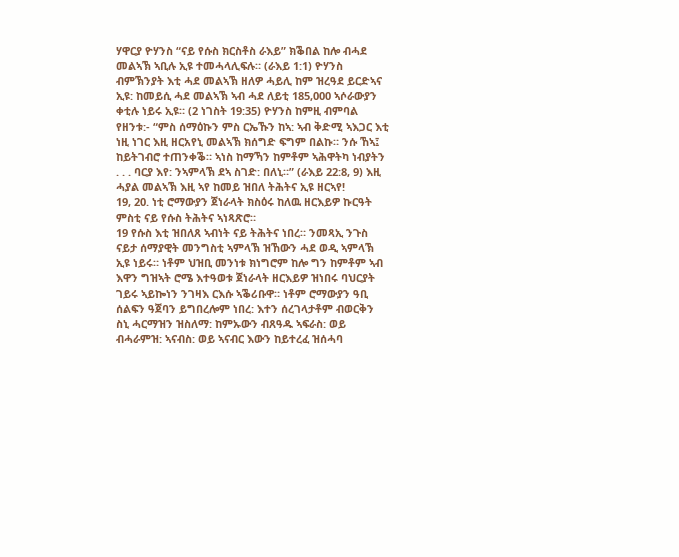ሃዋርያ ዮሃንስ “ናይ የሱስ ክርስቶስ ራእይ” ክቕበል ከሎ ብሓደ መልኣኽ ኣቢሉ ኢዩ ተመሓላሊፍሉ። (ራእይ 1:1) ዮሃንስ ብምኽንያት እቲ ሓደ መልኣኽ ዘለዎ ሓይሊ ከም ዝረዓደ ይርድኣና ኢዩ: ከመይሲ ሓደ መልኣኽ ኣብ ሓደ ለይቲ 185,000 ኣሶራውያን ቀቲሉ ነይሩ ኢዩ። (2 ነገስት 19:35) ዮሃንስ ከምዚ ብምባል የዘንቱ:- “ምስ ሰማዕኩን ምስ ርኤኹን ከኣ: ኣብ ቅድሚ ኣእጋር እቲ ነዚ ነገር እዚ ዘርአየኒ መልኣኽ ክሰግድ ፍግም በልኩ። ንሱ ኸኣ፤ ከይትገብሮ ተጠንቀቕ። ኣነስ ከማኻን ከምቶም ኣሕዋትካ ነብያትን . . . ባርያ እየ: ንኣምላኽ ደኣ ስገድ: በለኒ።” (ራእይ 22:8, 9) እዚ ሓያል መልኣኽ እዚ ኣየ ከመይ ዝበለ ትሕትና ኢዩ ዘርኣየ!
19, 20. ነቲ ሮማውያን ጀነራላት ክስዕሩ ከለዉ ዘርእይዎ ኩርዓት ምስቲ ናይ የሱስ ትሕትና ኣነጻጽሮ።
19 የሱስ እቲ ዝበለጸ ኣብነት ናይ ትሕትና ነበረ። ንመጻኢ ንጉስ ናይታ ሰማያዊት መንግስቲ ኣምላኽ ዝኸውን ሓደ ወዲ ኣምላኽ ኢዩ ነይሩ። ነቶም ህዝቢ መንነቱ ክነግሮም ከሎ ግን ከምቶም ኣብ እዋን ግዝኣት ሮሜ እተዓወቱ ጀነራላት ዘርእይዎ ዝነበሩ ባህርያት ገይሩ ኣይኰነን ንገዛእ ርእሱ ኣቕሪቡዋ። ነቶም ሮማውያን ዓቢ ሰልፍን ዓጀባን ይግበረሎም ነበረ: እተን ሰረገላታቶም ብወርቅን ስኒ ሓርማዝን ዝስለማ: ከምኡውን ብጸዓዱ ኣፍራስ: ወይ ብሓራምዝ: ኣናብስ: ወይ ኣናብር እውን ከይተረፈ ዝሰሓባ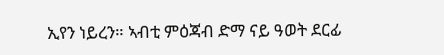ኢየን ነይረን። ኣብቲ ምዕጃብ ድማ ናይ ዓወት ደርፊ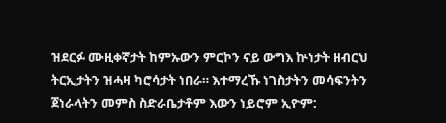ዝደርፉ ሙዚቀኛታት ከምኡውን ምርኮን ናይ ውግእ ኵነታት ዘብርህ ትርኢታትን ዝሓዛ ካሮሳታት ነበራ። እተማረኹ ነገስታትን መሳፍንትን ጀነራላትን መምስ ስድራቤታቶም እውን ነይሮም ኢዮም: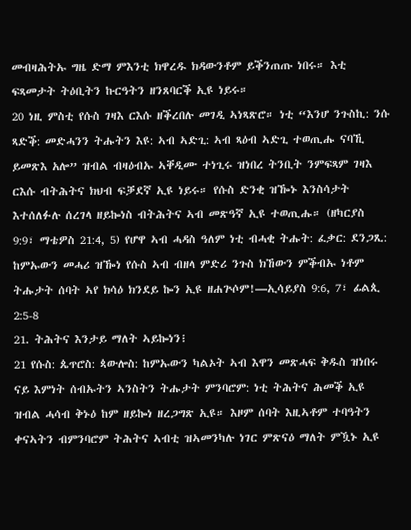መብዛሕትኡ ግዜ ድማ ምእንቲ ክዋረዱ ክዳውንቶም ይቕንጠጡ ነበሩ። እቲ ፍጻመታት ትዕቢትን ኩርዓትን ዘንጸባርቕ ኢዩ ነይሩ።
20 ነዚ ምስቲ የሱስ ገዛእ ርእሱ ዘቕረበሉ መገዲ ኣነጻጽሮ። ነቲ “እንሆ ንጉስኪ: ንሱ ጻድቕ: መድሓንን ትሑትን እዩ: ኣብ ኣድጊ: ኣብ ጻዕብ ኣድጊ ተወጢሑ ናባኺ ይመጽእ አሎ” ዝብል ብዛዕብኡ ኣቐዲሙ ተነጊሩ ዝነበረ ትንቢት ንምፍጻም ገዛእ ርእሱ ብትሕትና ክህብ ፍቓደኛ ኢዩ ነይሩ። የሱስ ድንቂ ዝዀኑ እንስሳታት እተሰለፉሉ ሰረገላ ዘይኰነስ ብትሕትና ኣብ መጽዓኛ ኢዩ ተወጢሑ። (ዘካርያስ 9:9፣ ማቴዎስ 21:4, 5) የሆዋ ኣብ ሓዳስ ዓለም ነቲ ብሓቂ ትሑት: ፈቃር: ደንጋጺ: ከምኡውን መሓሪ ዝዀነ የሱስ ኣብ ብዘላ ምድሪ ንጉስ ክኸውን ምቕብኡ ነቶም ትሑታት ሰባት ኣየ ክሳዕ ክንደይ ኰን ኢዩ ዘሐጕሶም!—ኢሳይያስ 9:6, 7፣ ፊልጲ 2:5-8
21. ትሕትና እንታይ ማለት ኣይኰነን፧
21 የሱስ: ጴጥሮስ: ጳውሎስ: ከምኡውን ካልኦት ኣብ እዋን መጽሓፍ ቅዱስ ዝነበሩ ናይ እምነት ሰብኡትን ኣንስትን ትሑታት ምንባሮም: ነቲ ትሕትና ሕመቕ ኢዩ ዝብል ሓሳብ ቅኑዕ ከም ዘይኰነ ዘረጋግጽ ኢዩ። እዞም ሰባት እዚኣቶም ተባዓትን ቀናኣትን ብምንባሮም ትሕትና ኣብቲ ዝኣመንካሉ ነገር ምጽናዕ ማለት ምዃኑ ኢዩ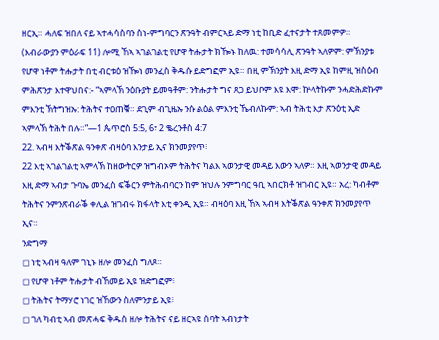ዘርኢ። ሓለፍ ዝበለ ናይ ኣተሓሳስባን ስነ-ምግባርን ጽንዓት ብምርኣይ ድማ ነቲ ከቢድ ፈተናታት ተጸመምዎ። (እብራውያን ምዕራፍ 11) ሎሚ ኸኣ ኣገልገልቲ የሆዋ ትሑታት ክዀኑ ከለዉ: ተመሳሳሊ ጽንዓት ኣለዎም: ምኽንያቱ የሆዋ ነቶም ትሑታት በቲ ብርቱዕ ዝዀነ መንፈስ ቅዱሱ ይድግፎም ኢዩ። በዚ ምኽንያት እዚ ድማ ኢዩ ከምዚ ዝስዕብ ምሕጽንታ እተዋህበና:- “ኣምላኽ ንዕቡያት ይመዓቶም: ንትሑታት ግና ጸጋ ይህቦም እዩ እሞ: ኵላትኩም ንሓድሕድኩም ምእንቲ ኽትግዝኡ: ትሕትና ተዐጠቑ። ደጊም ብጊዜኡ ንሱ ልዕል ምእንቲ ኼብለኩም: ኣብ ትሕቲ እታ ጽንዕቲ ኢድ ኣምላኽ ትሕት በሉ።”—1 ጴጥሮስ 5:5, 6፣ 2 ቈረንቶስ 4:7
22. ኣብዛ እትቕጽል ዓንቀጽ ብዛዕባ እንታይ ኢና ክንመያየጥ፧
22 እቲ ኣገልገልቲ ኣምላኽ ከዘውትርዎ ዝግብኦም ትሕትና ካልእ ኣወንታዊ መዳይ እውን ኣለዎ። እዚ ኣወንታዊ መዳይ እዚ ድማ ኣብታ ጉባኤ መንፈስ ፍቕርን ምትሕብባርን ከም ዝህሉ ንምግባር ዓቢ ኣበርክቶ ዝገብር ኢዩ። አረ: ካብቶም ትሕትና ንምንጽብራቕ ቀሊል ዝገብሩ ክፋላት እቲ ቀንዲ ኢዩ። ብዛዕባ እዚ ኸኣ ኣብዛ እትቕጽል ዓንቀጽ ክንመያየጥ ኢና።
ንድግማ
◻ ነቲ ኣብዛ ዓለም ገኒኑ ዘሎ መንፈስ ግለጾ።
◻ የሆዋ ነቶም ትሑታት ብኸመይ ኢዩ ዝድግፎም፧
◻ ትሕትና ትማሃሮ ነገር ዝኸውን ስለምንታይ ኢዩ፧
◻ ገለ ካብቲ ኣብ መጽሓፍ ቅዱስ ዘሎ ትሕትና ናይ ዘርኣዩ ሰባት ኣብነታት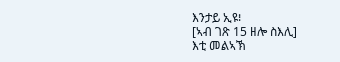እንታይ ኢዩ፧
[ኣብ ገጽ 15 ዘሎ ስእሊ]
እቲ መልኣኽ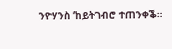ንዮሃንስ ‘ከይትገብሮ ተጠንቀቕ።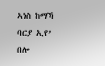ኣነስ ከማኻ ባርያ ኢየ’ በሎ